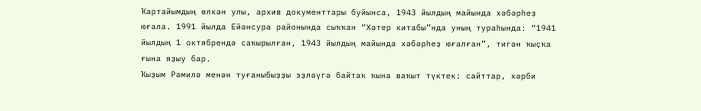Ҡартайымдың өлкән улы, архив документтары буйынса, 1943 йылдың майында хәбәрһеҙ юғала. 1991 йылда Ейәнсура районында сыҡҡан “Хәтер китабы”нда уның тураһында: “1941 йылдың 1 октябрендә саҡырылған, 1943 йылдың майында хәбәрһеҙ юғалған”, тигән ҡыҫҡа ғына яҙыу бар.
Ҡыҙым Рәмилә менән туғаныбыҙҙы эҙләүгә байтаҡ ҡына ваҡыт түктек: сайттар, хәрби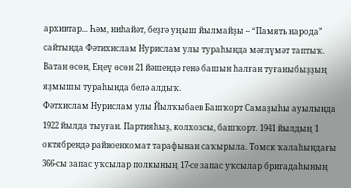архивтар... Һәм, ниһайәт, беҙгә уңыш йылмайҙы – “Память народа” сайтында Фәтихислам Нурислам улы тураһында мәғлүмәт таптыҡ. Ватан өсөн, Еңеү өсөн 21 йәшендә генә башын һалған туғаныбыҙҙың яҙмышы тураһында белә алдыҡ.
Фәтхислам Нурислам улы Йылҡыбаев Башҡорт Самаҙыһы ауылында 1922 йылда тыуған. Партияһыҙ, колхозсы, башҡорт. 1941 йылдың 1 октябрендә райвоенкомат тарафынан саҡырыла. Томск ҡалаһындағы 366-сы запас уҡсылар полкының 17-се запас уҡсылар бригадаһының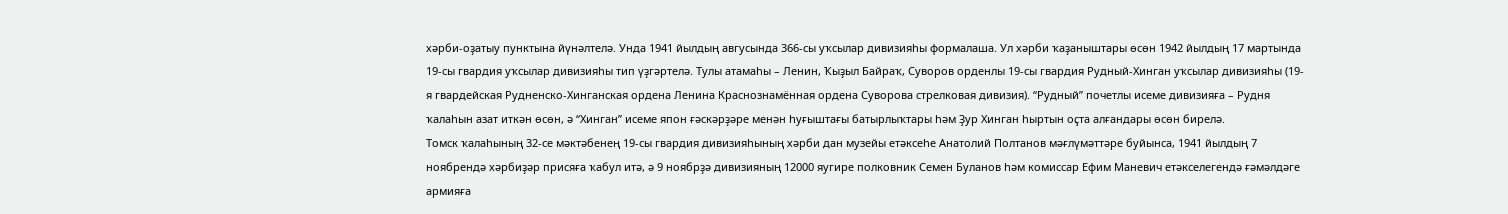хәрби-оҙатыу пунктына йүнәлтелә. Унда 1941 йылдың авгусында 366-сы уҡсылар дивизияһы формалаша. Ул хәрби ҡаҙаныштары өсөн 1942 йылдың 17 мартында 19-сы гвардия уҡсылар дивизияһы тип үҙгәртелә. Тулы атамаһы – Ленин, Ҡыҙыл Байраҡ, Суворов орденлы 19-сы гвардия Рудный-Хинган уҡсылар дивизияһы (19-я гвардейская Рудненско-Хинганская ордена Ленина Краснознамённая ордена Суворова стрелковая дивизия). “Рудный” почетлы исеме дивизияға – Рудня ҡалаһын азат иткән өсөн, ә “Хинган” исеме япон ғәскәрҙәре менән һуғыштағы батырлыҡтары һәм Ҙур Хинган һыртын оҫта алғандары өсөн бирелә.
Томск ҡалаһының 32-се мәктәбенең 19-сы гвардия дивизияһының хәрби дан музейы етәксеһе Анатолий Полтанов мәғлүмәттәре буйынса, 1941 йылдың 7 ноябрендә хәрбиҙәр присяға ҡабул итә, ә 9 ноябрҙә дивизияның 12000 яугире полковник Семен Буланов һәм комиссар Ефим Маневич етәкселегендә ғәмәлдәге армияға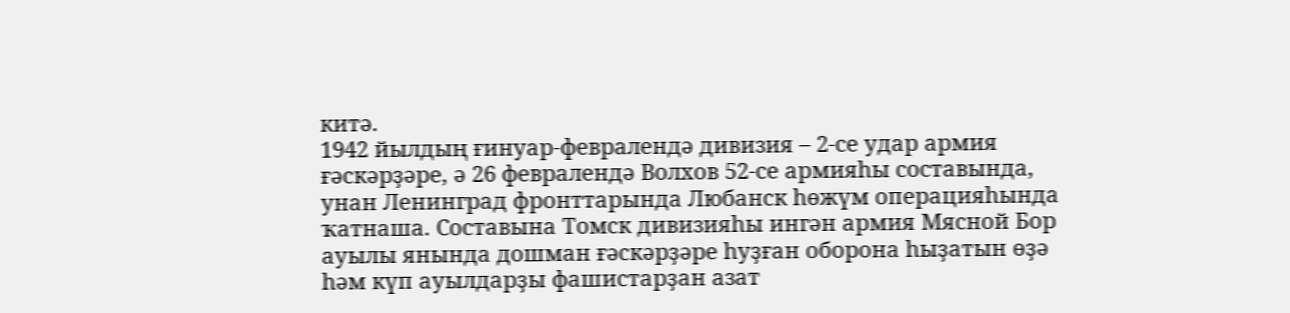китә.
1942 йылдың ғинуар-февралендә дивизия – 2-се удар армия ғәскәрҙәре, ә 26 февралендә Волхов 52-се армияһы составында, унан Ленинград фронттарында Любанск һөжүм операцияһында ҡатнаша. Составына Томск дивизияһы ингән армия Мясной Бор ауылы янында дошман ғәскәрҙәре һуҙған оборона һыҙатын өҙә һәм күп ауылдарҙы фашистарҙан азат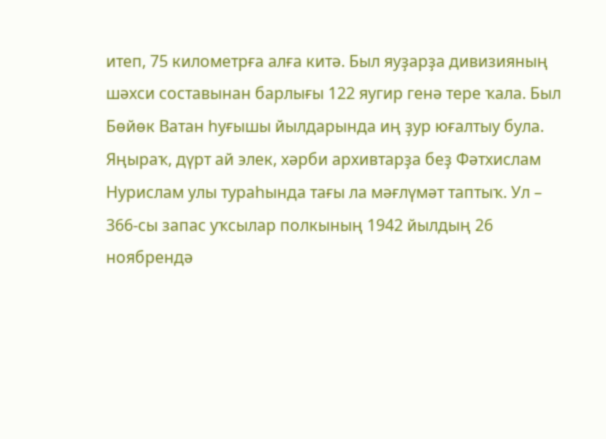итеп, 75 километрға алға китә. Был яуҙарҙа дивизияның шәхси составынан барлығы 122 яугир генә тере ҡала. Был Бөйөк Ватан һуғышы йылдарында иң ҙур юғалтыу була.
Яңыраҡ, дүрт ай элек, хәрби архивтарҙа беҙ Фәтхислам Нурислам улы тураһында тағы ла мәғлүмәт таптыҡ. Ул – 366-сы запас уҡсылар полкының 1942 йылдың 26 ноябрендә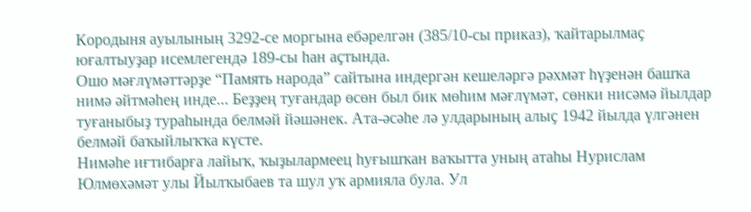Кородыня ауылының 3292-се моргына ебәрелгән (385/10-сы приказ), ҡайтарылмаҫ юғалтыуҙар исемлегендә 189-сы һан аҫтында.
Ошо мәғлүмәттәрҙе “Память народа” сайтына индергән кешеләргә рәхмәт һүҙенән башҡа нимә әйтмәһең инде... Беҙҙең туғандар өсөн был бик мөһим мәғлүмәт, сөнки нисәмә йылдар туғаныбыҙ тураһында белмәй йәшәнек. Ата-әсәһе лә улдарының алыҫ 1942 йылда үлгәнен белмәй баҡыйлыҡҡа күсте.
Нимәһе иғтибарға лайыҡ, ҡыҙылармеец һуғышҡан ваҡытта уның атаһы Нурислам Юлмөхәмәт улы Йылҡыбаев та шул уҡ армияла була. Ул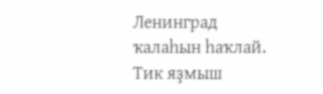Ленинград ҡалаһын һаҡлай. Тик яҙмыш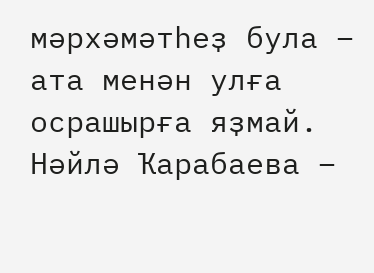мәрхәмәтһеҙ була – ата менән улға осрашырға яҙмай.
Нәйлә Ҡарабаева –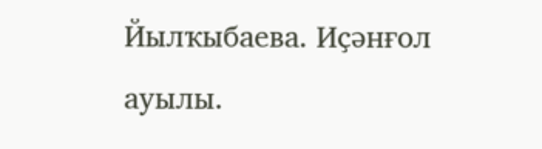Йылҡыбаева. Иҫәнғол ауылы.